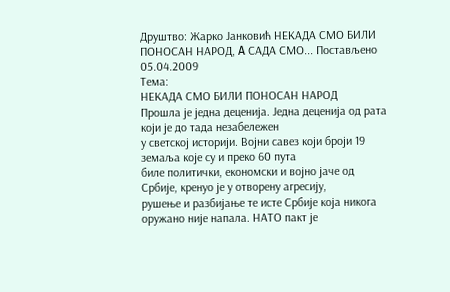Друштво: Жарко Јанковић НЕКАДА СМО БИЛИ ПОНОСАН НАРОД, A САДА СМО... Постављено 05.04.2009
Тема:
НЕКАДА СМО БИЛИ ПОНОСАН НАРОД
Прошла је једна деценија. Једна деценија од рата који је до тада незабележен
у светској историји. Војни савез који броји 19 земаља које су и преко 60 пута
биле политички, економски и војно јаче од Србије, кренуо је у отворену агресију,
рушење и разбијање те исте Србије која никога оружано није напала. НАТО пакт је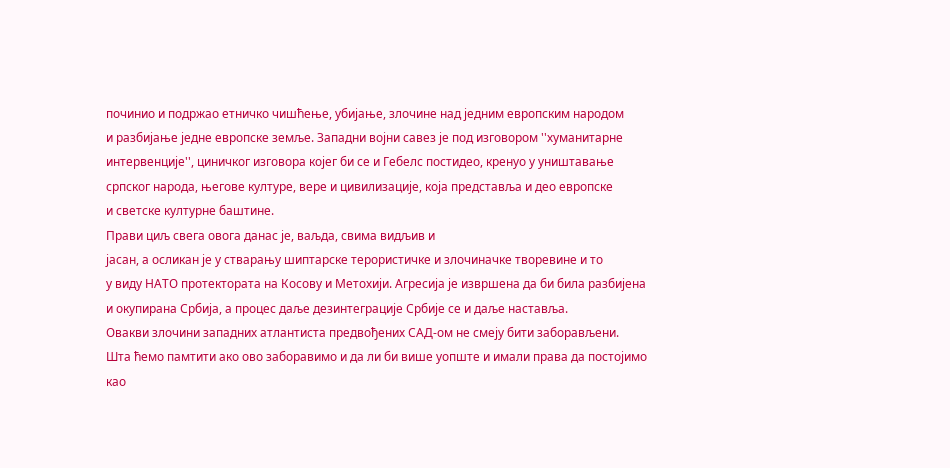починио и подржао етничко чишћење, убијање, злочине над једним европским народом
и разбијање једне европске земље. Западни војни савез је под изговором ''хуманитарне
интервенције'', циничког изговора којег би се и Гебелс постидео, кренуо у уништавање
српског народа, његове културе, вере и цивилизације, која представља и део европске
и светске културне баштине.
Прави циљ свега овога данас је, ваљда, свима видљив и
јасан, а осликан је у стварању шиптарске терористичке и злочиначке творевине и то
у виду НАТО протектората на Косову и Метохији. Агресија је извршена да би била разбијена
и окупирана Србија, а процес даље дезинтеграције Србије се и даље наставља.
Овакви злочини западних атлантиста предвођених САД-ом не смеју бити заборављени.
Шта ћемо памтити ако ово заборавимо и да ли би више уопште и имали права да постојимо
као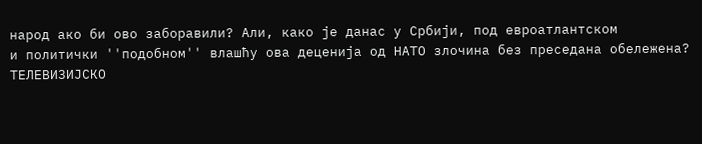народ ако би ово заборавили? Али, како је данас у Србији, под евроатлантском
и политички ''подобном'' влашћу ова деценија од НАТО злочина без преседана обележена?
ТЕЛЕВИЗИЈСКО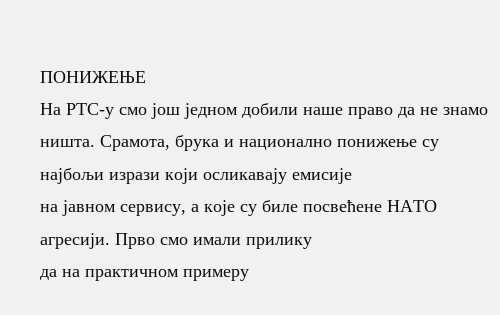ПОНИЖЕЊЕ
На РТС-у смо још једном добили наше право да не знамо
ништа. Срамота, брука и национално понижење су најбољи изрази који осликавају емисије
на јавном сервису, а које су биле посвећене НАТО агресији. Прво смо имали прилику
да на практичном примеру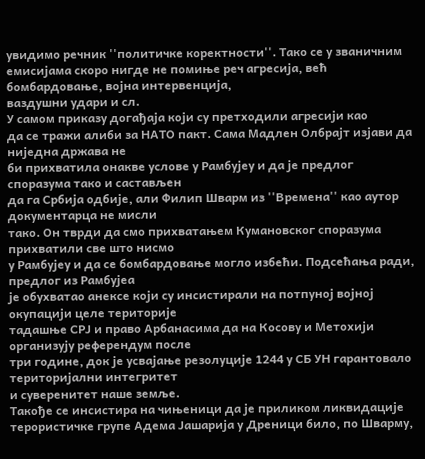увидимо речник ''политичке коректности''. Тако се у званичним
емисијама скоро нигде не помиње реч агресија, већ бомбардовање, војна интервенција,
ваздушни удари и сл.
У самом приказу догађаја који су претходили агресији као
да се тражи алиби за НАТО пакт. Сама Мадлен Олбрајт изјави да ниједна држава не
би прихватила онакве услове у Рамбујеу и да је предлог споразума тако и састављен
да га Србија одбије, али Филип Шварм из ''Времена'' као аутор документарца не мисли
тако. Он тврди да смо прихватањем Кумановског споразума прихватили све што нисмо
у Рамбујеу и да се бомбардовање могло избећи. Подсећања ради, предлог из Рамбујеа
је обухватао анексе који су инсистирали на потпуној војној окупацији целе територије
тадашње СРЈ и право Арбанасима да на Косову и Метохији организују референдум после
три године, док је усвајање резолуције 1244 у СБ УН гарантовало територијални интегритет
и суверенитет наше земље.
Такође се инсистира на чињеници да је приликом ликвидације
терористичке групе Адема Јашарија у Дреници било, по Шварму,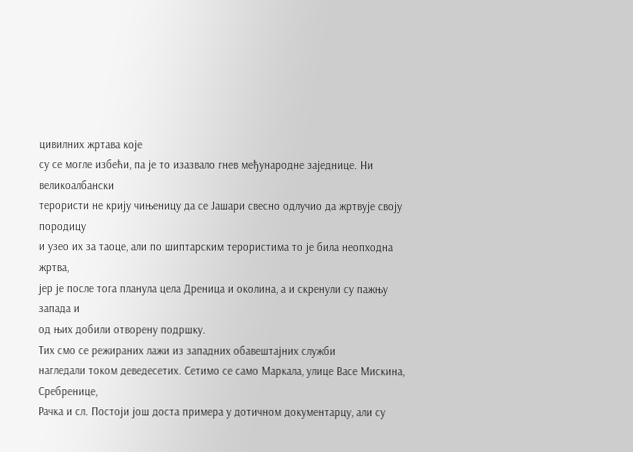цивилних жртава које
су се могле избећи, па је то изазвало гнев међународне заједнице. Ни великоалбански
терористи не крију чињеницу да се Јашари свесно одлучио да жртвује своју породицу
и узео их за таоце, али по шиптарским терористима то је била неопходна жртва,
јер је после тога планула цела Дреница и околина, а и скренули су пажњу запада и
од њих добили отворену подршку.
Тих смо се режираних лажи из западних обавештајних служби
нагледали током деведесетих. Сетимо се само Маркала, улице Васе Мискина, Сребренице,
Рачка и сл. Постоји још доста примера у дотичном документарцу, али су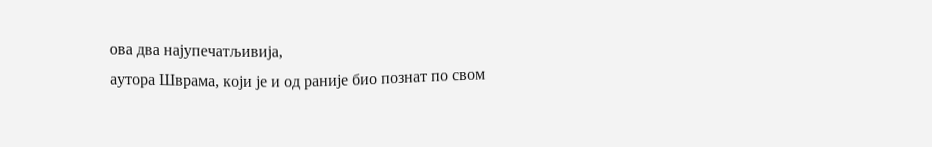ова два најупечатљивија,
аутора Шврама, који је и од раније био познат по свом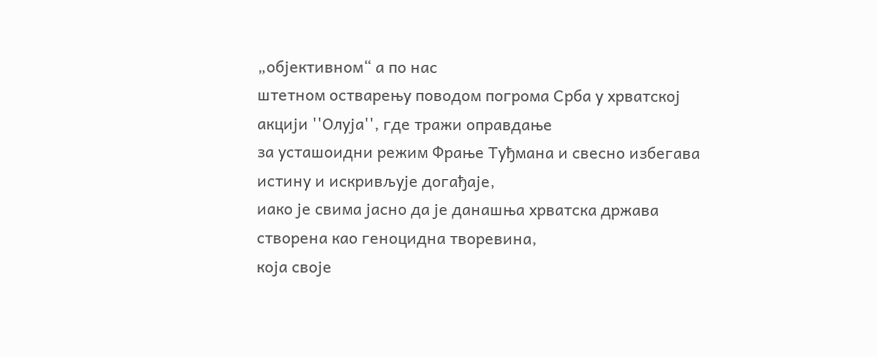„објективном“ а по нас
штетном остварењу поводом погрома Срба у хрватској акцији ''Олуја'', где тражи оправдање
за усташоидни режим Фрање Туђмана и свесно избегава истину и искривљује догађаје,
иако је свима јасно да је данашња хрватска држава створена као геноцидна творевина,
која своје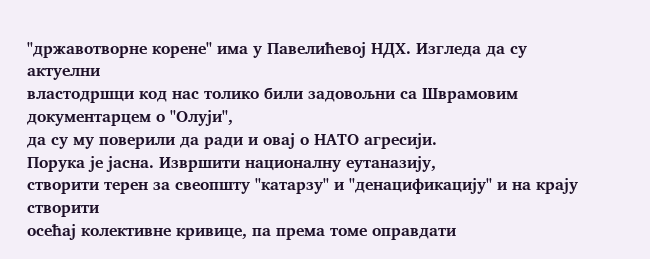''државотворне корене'' има у Павелићевој НДХ. Изгледа да су актуелни
властодршци код нас толико били задовољни са Шврамовим документарцем о ''Олуји'',
да су му поверили да ради и овај о НАТО агресији.
Порука је јасна. Извршити националну еутаназију,
створити терен за свеопшту ''катарзу'' и ''денацификацију'' и на крају створити
осећај колективне кривице, па према томе оправдати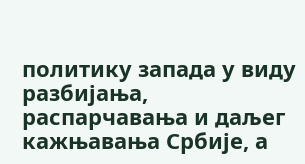политику запада у виду разбијања,
распарчавања и даљег кажњавања Србије, а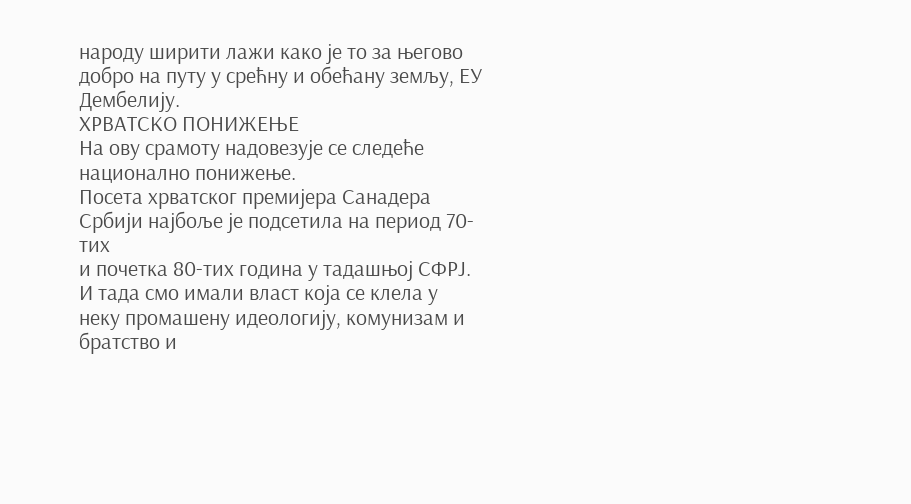народу ширити лажи како је то за његово
добро на путу у срећну и обећану земљу, ЕУ Дембелију.
ХРВАТСКО ПОНИЖЕЊЕ
На ову срамоту надовезује се следеће национално понижење.
Посета хрватског премијера Санадера Србији најбоље је подсетила на период 70-тих
и почетка 80-тих година у тадашњој СФРЈ. И тада смо имали власт која се клела у
неку промашену идеологију, комунизам и братство и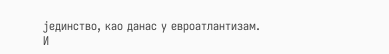јединство, као данас у евроатлантизам.
И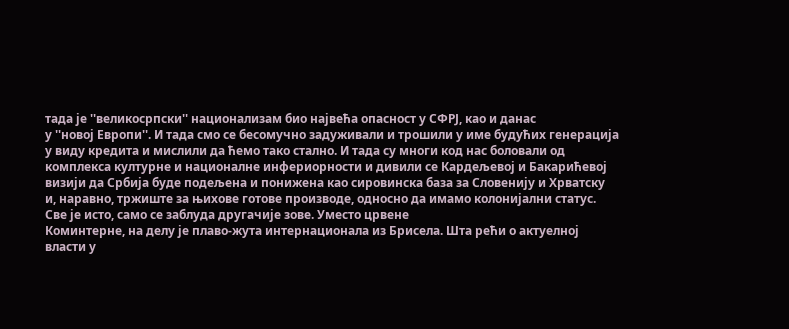тада је ''великосрпски'' национализам био највећа опасност у СФРЈ, као и данас
у ''новој Европи''. И тада смо се бесомучно задуживали и трошили у име будућих генерација
у виду кредита и мислили да ћемо тако стално. И тада су многи код нас боловали од
комплекса културне и националне инфериорности и дивили се Кардељевој и Бакарићевој
визији да Србија буде подељена и понижена као сировинска база за Словенију и Хрватску
и, наравно, тржиште за њихове готове производе, односно да имамо колонијални статус.
Све је исто, само се заблуда другачије зове. Уместо црвене
Коминтерне, на делу је плаво-жута интернационала из Брисела. Шта рећи о актуелној
власти у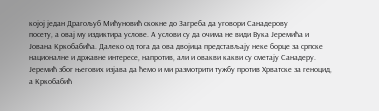којој један Драгољуб Мићуновић скокне до Загреба да уговори Санадерову
посету, а овај му издиктира услове. А услови су да очима не види Вука Јеремића и
Јована Кркобабића. Далеко од тога да ова двојица представљају неке борце за српске
националне и државне интересе, напротив, али и овакви какви су сметају Санадеру.
Јеремић због његових изјава да ћемо и ми размотрити тужбу против Хрватске за геноцид,
а Кркобабић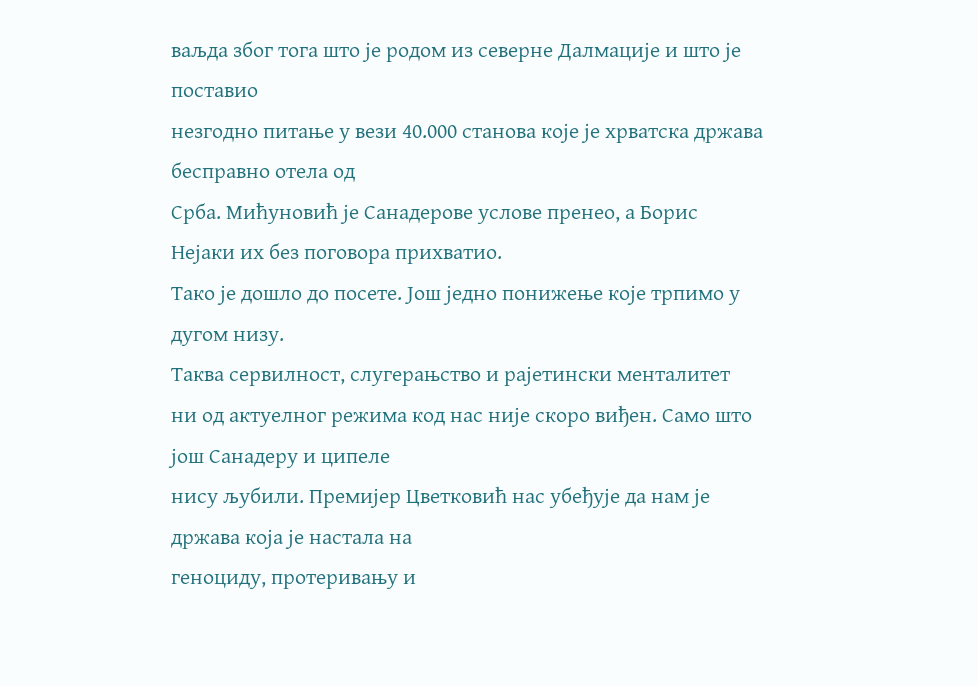ваљда због тога што је родом из северне Далмације и што је поставио
незгодно питање у вези 40.000 станова које је хрватска држава бесправно отела од
Срба. Мићуновић је Санадерове услове пренео, а Борис Нејаки их без поговора прихватио.
Тако је дошло до посете. Још једно понижење које трпимо у дугом низу.
Таква сервилност, слугерањство и рајетински менталитет
ни од актуелног режима код нас није скоро виђен. Само што још Санадеру и ципеле
нису љубили. Премијер Цветковић нас убеђује да нам је држава која је настала на
геноциду, протеривању и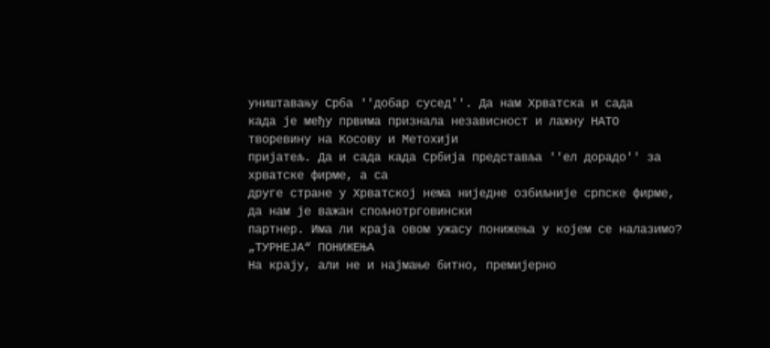уништавању Срба ''добар сусед''. Да нам Хрватска и сада
када је међу првима признала независност и лажну НАТО творевину на Косову и Метохији
пријатељ. Да и сада када Србија представља ''ел дорадо'' за хрватске фирме, а са
друге стране у Хрватској нема ниједне озбиљније српске фирме, да нам је важан спољнотрговински
партнер. Има ли краја овом ужасу понижења у којем се налазимо?
„ТУРНЕЈА“ ПОНИЖЕЊА
На крају, али не и најмање битно, премијерно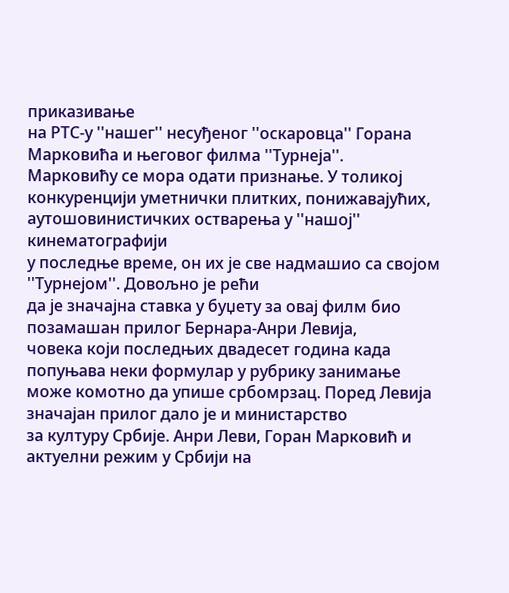приказивање
на РТС-у ''нашег'' несуђеног ''оскаровца'' Горана Марковића и његовог филма ''Турнеја''.
Марковићу се мора одати признање. У толикој конкуренцији уметнички плитких, понижавајућих, аутошовинистичких остварења у ''нашој'' кинематографији
у последње време, он их је све надмашио са својом ''Турнејом''. Довољно је рећи
да је значајна ставка у буџету за овај филм био позамашан прилог Бернара-Анри Левија,
човека који последњих двадесет година када попуњава неки формулар у рубрику занимање
може комотно да упише србомрзац. Поред Левија значајан прилог дало је и министарство
за културу Србије. Анри Леви, Горан Марковић и актуелни режим у Србији на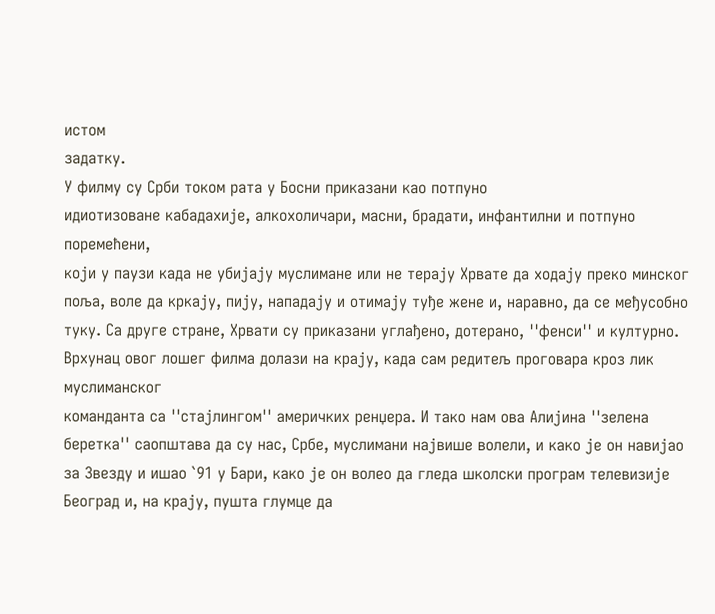истом
задатку.
У филму су Срби током рата у Босни приказани као потпуно
идиотизоване кабадахије, алкохоличари, масни, брадати, инфантилни и потпуно поремећени,
који у паузи када не убијају муслимане или не терају Хрвате да ходају преко минског
поља, воле да кркају, пију, нападају и отимају туђе жене и, наравно, да се међусобно
туку. Са друге стране, Хрвати су приказани углађено, дотерано, ''фенси'' и културно.
Врхунац овог лошег филма долази на крају, када сам редитељ проговара кроз лик муслиманског
команданта са ''стајлингом'' америчких ренџера. И тако нам ова Алијина ''зелена
беретка'' саопштава да су нас, Србе, муслимани највише волели, и како је он навијао
за Звезду и ишао `91 у Бари, како је он волео да гледа школски програм телевизије
Београд и, на крају, пушта глумце да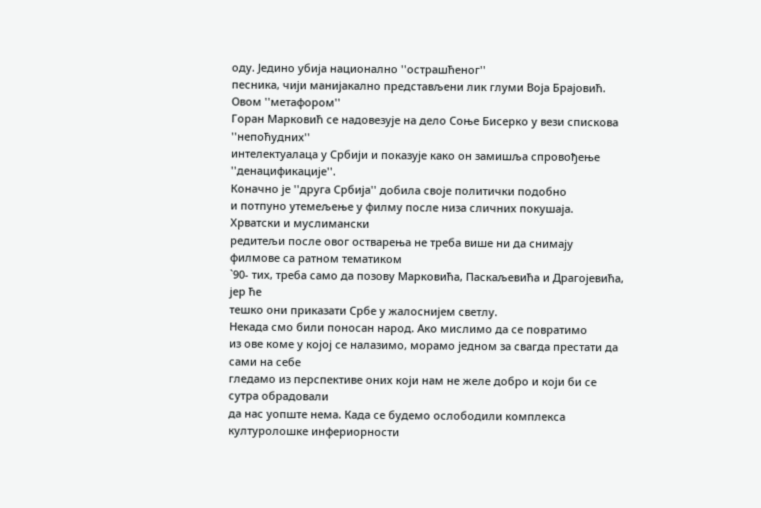оду. Једино убија национално ''острашћеног''
песника, чији манијакално представљени лик глуми Воја Брајовић. Овом ''метафором''
Горан Марковић се надовезује на дело Соње Бисерко у вези спискова ''непоћудних''
интелектуалаца у Србији и показује како он замишља спровођење ''денацификације''.
Коначно је ''друга Србија'' добила своје политички подобно
и потпуно утемељење у филму после низа сличних покушаја. Хрватски и муслимански
редитељи после овог остварења не треба више ни да снимају филмове са ратном тематиком
`90- тих, треба само да позову Марковића, Паскаљевића и Драгојевића, јер ће
тешко они приказати Србе у жалоснијем светлу.
Некада смо били поносан народ. Ако мислимо да се повратимо
из ове коме у којој се налазимо, морамо једном за свагда престати да сами на себе
гледамо из перспективе оних који нам не желе добро и који би се сутра обрадовали
да нас уопште нема. Када се будемо ослободили комплекса културолошке инфериорности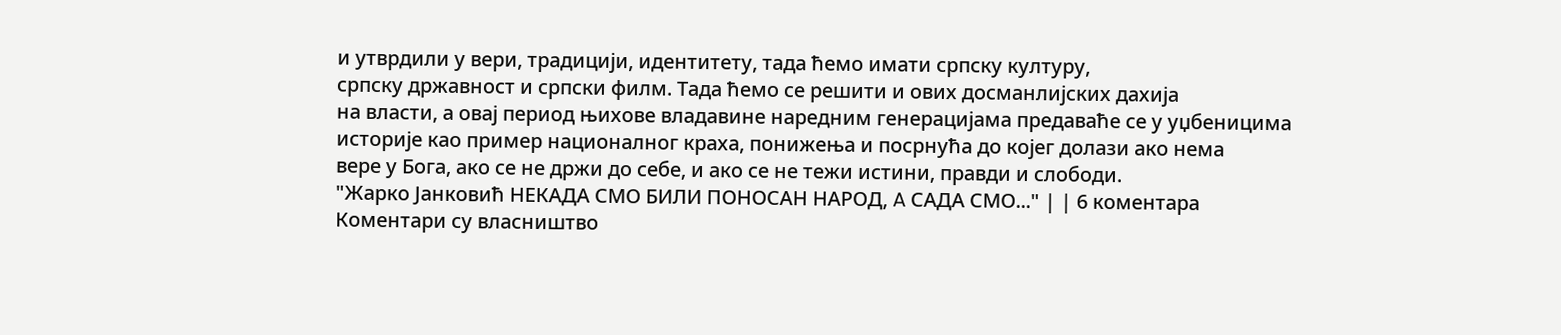и утврдили у вери, традицији, идентитету, тада ћемо имати српску културу,
српску државност и српски филм. Тада ћемо се решити и ових досманлијских дахија
на власти, а овај период њихове владавине наредним генерацијама предаваће се у уџбеницима
историје као пример националног краха, понижења и посрнућа до којег долази ако нема
вере у Бога, ако се не држи до себе, и ако се не тежи истини, правди и слободи.
"Жарко Јанковић НЕКАДА СМО БИЛИ ПОНОСАН НАРОД, A САДА СМО..." | | 6 коментара
Коментари су власништво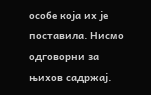особе која их је поставила. Нисмо одговорни за њихов садржај.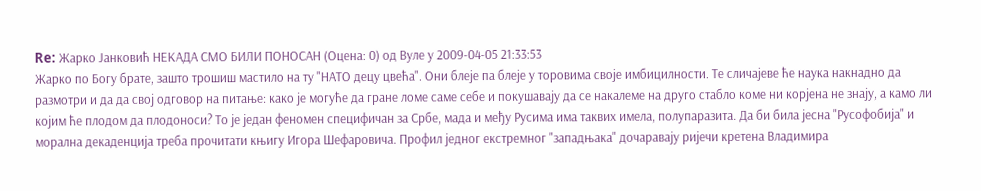Re: Жарко Јанковић НЕКАДА СМО БИЛИ ПОНОСАН (Оцена: 0) од Вуле у 2009-04-05 21:33:53
Жарко по Богу брате, зашто трошиш мастило на ту "НАТО децу цвећа". Они блеје па блеје у торовима своје имбицилности. Те сличајеве ће наука накнадно да размотри и да да свој одговор на питање: како је могуће да гране ломе саме себе и покушавају да се накалеме на друго стабло коме ни корјена не знају, а камо ли којим ће плодом да плодоноси? То је један феномен специфичан за Србе, мада и међу Русима има таквих имела, полупаразита. Да би била јесна "Русофобија" и морална декаденција треба прочитати књигу Игора Шефаровича. Профил једног екстремног "западњака" дочаравају ријечи кретена Владимира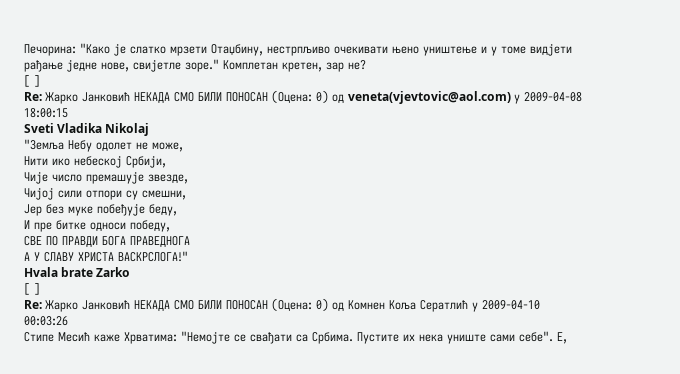Печорина: "Како је слатко мрзети Отаџбину, нестрпљиво очекивати њено уништење и у томе видјети рађање једне нове, свијетле зоре." Комплетан кретен, зар не?
[ ]
Re: Жарко Јанковић НЕКАДА СМО БИЛИ ПОНОСАН (Оцена: 0) од veneta(vjevtovic@aol.com) у 2009-04-08 18:00:15
Sveti Vladika Nikolaj
"Земља Небу одолет не може,
Нити ико небеској Србији,
Чије число премашује звезде,
Чијој сили отпори су смешни,
Јер без муке побеђује беду,
И пре битке односи победу,
СВЕ ПО ПРАВДИ БОГА ПРАВЕДНОГА
А У СЛАВУ ХРИСТА ВАСКРСЛОГА!"
Hvala brate Zarko
[ ]
Re: Жарко Јанковић НЕКАДА СМО БИЛИ ПОНОСАН (Оцена: 0) од Комнен Коља Сератлић у 2009-04-10 00:03:26
Стипе Месић каже Хрватима: "Немојте се свађати са Србима. Пустите их нека униште сами себе". Е,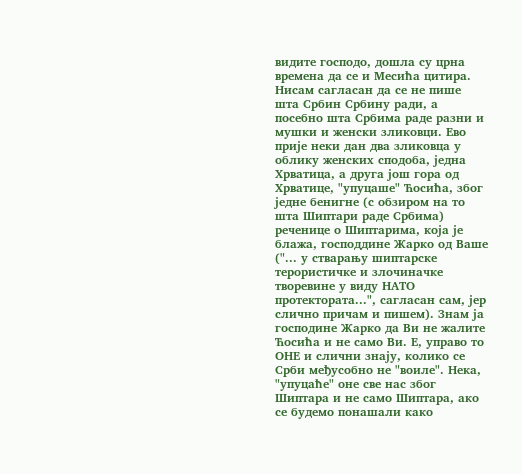видите господо, дошла су црна времена да се и Месића цитира.
Нисам сагласан да се не пише шта Србин Србину ради, а посебно шта Србима раде разни и мушки и женски зликовци. Ево прије неки дан два зликовца у облику женских сподоба, једна Хрватица, а друга још гора од Хрватице, "упуцаше" Ћосића, због једне бенигне (с обзиром на то шта Шиптари раде Србима) реченице о Шиптарима, која је блажа, господдине Жарко од Ваше ("... у стварању шиптарске терористичке и злочиначке творевине у виду НАТО протектората...", сагласан сам, јер слично причам и пишем). Знам ја господине Жарко да Ви не жалите Ћосића и не само Ви. Е, управо то ОНЕ и слични знају, колико се Срби међусобно не "воиле". Нека, "упуцаће" оне све нас због Шиптара и не само Шиптара, ако се будемо понашали како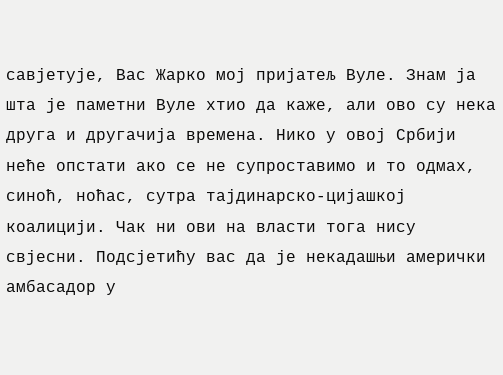савјетује, Вас Жарко мој пријатељ Вуле. Знам ја шта је паметни Вуле хтио да каже, али ово су нека друга и другачија времена. Нико у овој Србији неће опстати ако се не супроставимо и то одмах, синоћ, ноћас, сутра тајдинарско-цијашкој коалицији. Чак ни ови на власти тога нису свјесни. Подсјетићу вас да је некадашњи амерички амбасадор у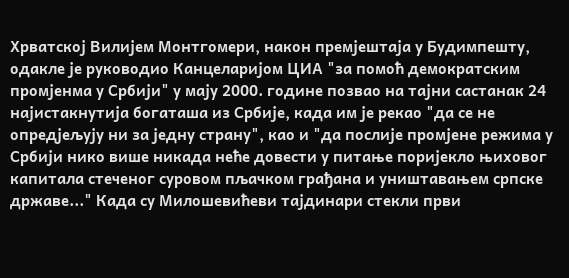Хрватској Вилијем Монтгомери, након премјештаја у Будимпешту, одакле је руководио Канцеларијом ЦИА "за помоћ демократским промјенма у Србији" у мају 2000. године позвао на тајни састанак 24 најистакнутија богаташа из Србије, када им је рекао "да се не опредјељују ни за једну страну", као и "да послије промјене режима у Србији нико више никада неће довести у питање поријекло њиховог капитала стеченог суровом пљачком грађана и уништавањем српске државе..." Када су Милошевићеви тајдинари стекли први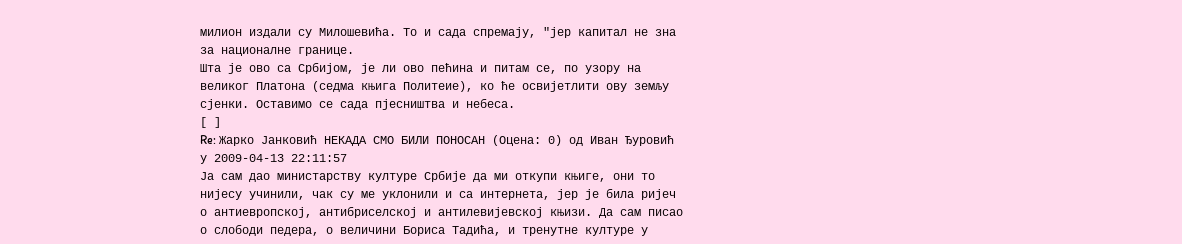милион издали су Милошевића. То и сада спремају, "јер капитал не зна за националне границе.
Шта је ово са Србијом, је ли ово пећина и питам се, по узору на великог Платона (седма књига Политеие), ко ће освијетлити ову земљу сјенки. Оставимо се сада пјесништва и небеса.
[ ]
Re: Жарко Јанковић НЕКАДА СМО БИЛИ ПОНОСАН (Оцена: 0) од Иван Ђуровић у 2009-04-13 22:11:57
Ја сам дао министарству културе Србије да ми откупи књиге, они то нијесу учинили, чак су ме уклонили и са интернета, јер је била ријеч о антиевропској, антибриселској и антилевијевској књизи. Да сам писао о слободи педера, о величини Бориса Тадића, и тренутне културе у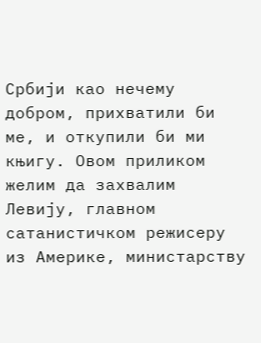Србији као нечему добром, прихватили би ме, и откупили би ми књигу. Овом приликом желим да захвалим Левију, главном сатанистичком режисеру из Америке, министарству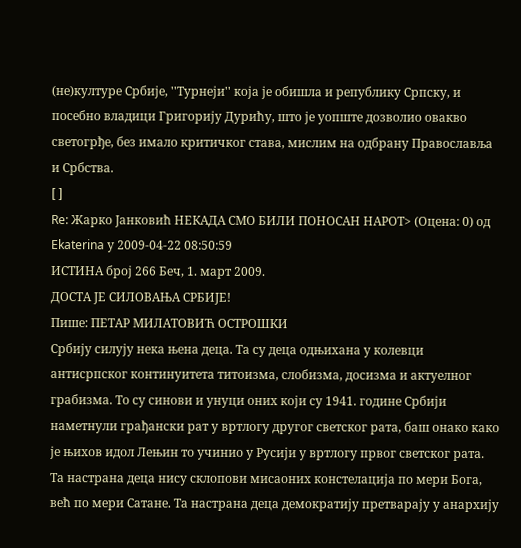(не)културе Србије, ''Турнеји'' која је обишла и републику Српску, и посебно владици Григорију Дурићу, што је уопште дозволио овакво светогрђе, без имало критичког става, мислим на одбрану Православља и Србства.
[ ]
Re: Жарко Јанковић НЕКАДА СМО БИЛИ ПОНОСАН НАРОТ> (Оцена: 0) од Ekaterina у 2009-04-22 08:50:59
ИСТИНА број 266 Беч, 1. март 2009.
ДОСТА ЈЕ СИЛОВАЊА СРБИЈЕ!
Пише: ПЕТАР МИЛАТОВИЋ ОСТРОШКИ
Србију силују нека њена деца. Та су деца одњихана у колевци антисрпског континуитета титоизма, слобизма, досизма и актуелног грабизма. То су синови и унуци оних који су 1941. године Србији наметнули грађански рат у вртлогу другог светског рата, баш онако како је њихов идол Лењин то учинио у Русији у вртлогу првог светског рата.
Та настрана деца нису склопови мисаоних констелација по мери Бога, већ по мери Сатане. Та настрана деца демократију претварају у анархију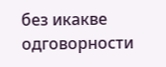без икакве одговорности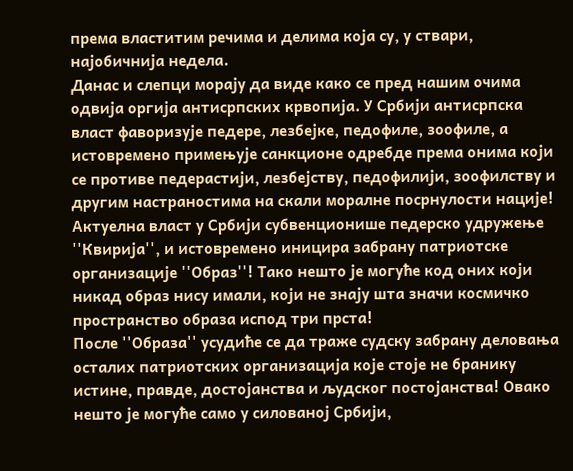према властитим речима и делима која су, у ствари, најобичнија недела.
Данас и слепци морају да виде како се пред нашим очима одвија оргија антисрпских крвопија. У Србији антисрпска власт фаворизује педере, лезбејке, педофиле, зоофиле, а истовремено примењује санкционе одребде према онима који се противе педерастији, лезбејству, педофилији, зоофилству и другим настраностима на скали моралне посрнулости нације!
Актуелна власт у Србији субвенционише педерско удружење ''Квирија'', и истовремено иницира забрану патриотске организације ''Образ''! Тако нешто је могуће код оних који никад образ нису имали, који не знају шта значи космичко пространство образа испод три прста!
После ''Образа'' усудиће се да траже судску забрану деловања осталих патриотских организација које стоје не бранику истине, правде, достојанства и људског постојанства! Овако нешто је могуће само у силованој Србији,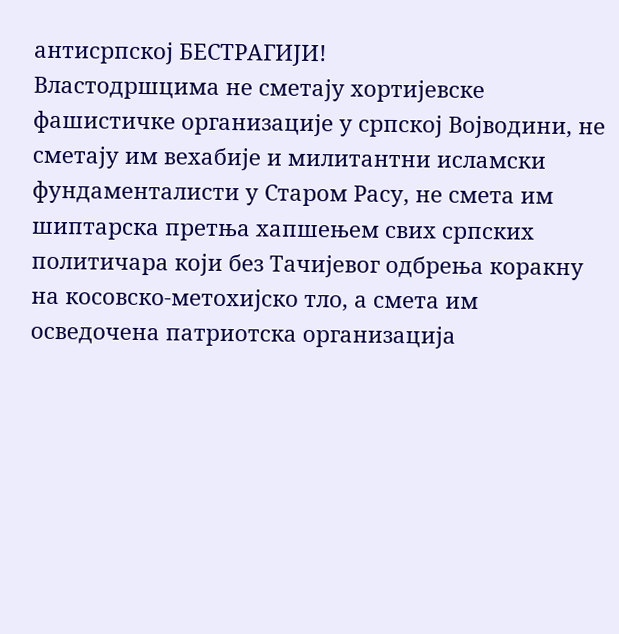антисрпској БЕСТРАГИЈИ!
Властодршцима не сметају хортијевске фашистичке организације у српској Војводини, не сметају им вехабије и милитантни исламски фундаменталисти у Старом Расу, не смета им шиптарска претња хапшењем свих српских политичара који без Тачијевог одбрења коракну на косовско-метохијско тло, а смета им осведочена патриотска организација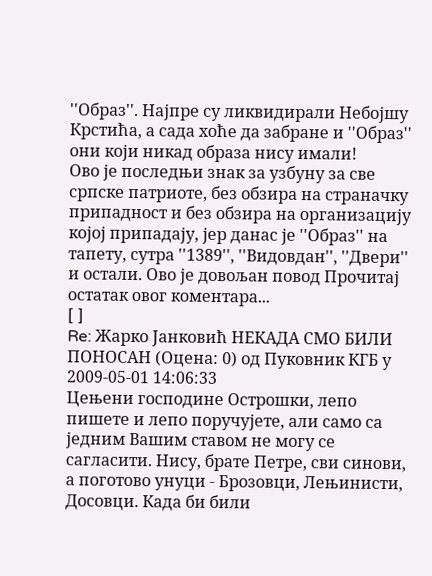''Образ''. Најпре су ликвидирали Небојшу Крстића, а сада хоће да забране и ''Образ'' они који никад образа нису имали!
Ово је последњи знак за узбуну за све српске патриоте, без обзира на страначку припадност и без обзира на организацију којој припадају, јер данас је ''Образ'' на тапету, сутра ''1389'', ''Видовдан'', ''Двери'' и остали. Ово је довољан повод Прочитај остатак овог коментара...
[ ]
Re: Жарко Јанковић НЕКАДА СМО БИЛИ ПОНОСАН (Оцена: 0) од Пуковник КГБ у 2009-05-01 14:06:33
Цењени господине Острошки, лепо пишете и лепо поручујете, али само са једним Вашим ставом не могу се сагласити. Нису, брате Петре, сви синови, а поготово унуци - Брозовци, Лењинисти, Досовци. Када би били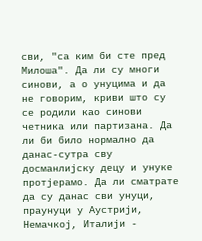сви, "са ким би сте пред Милоша". Да ли су многи синови, а о унуцима и да не говорим, криви што су се родили као синови четника или партизана. Да ли би било нормално да данас-сутра сву досманлијску децу и унуке протјерамо. Да ли сматрате да су данас сви унуци, праунуци у Аустрији, Немачкој, Италији -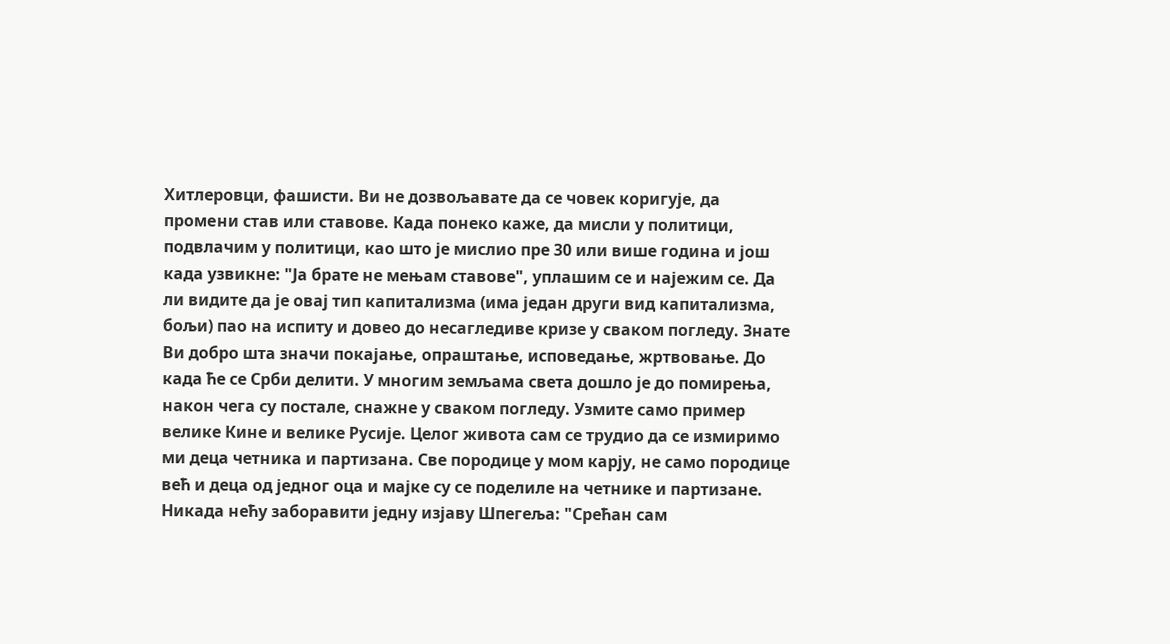Хитлеровци, фашисти. Ви не дозвољавате да се човек коригује, да промeни став или ставове. Када понеко каже, да мисли у политици, подвлачим у политици, као што је мислио пре 30 или више година и још када узвикне: "Ја брате не мењам ставове", уплашим се и најежим се. Да ли видите да је овај тип капитализма (има један други вид капитализма, бољи) пао на испиту и довео до несагледиве кризе у сваком погледу. Знате Ви добро шта значи покајање, опраштање, исповедање, жртвовање. До када ће се Срби делити. У многим земљама света дошло је до помирења, након чега су постале, снажне у сваком погледу. Узмите само пример велике Кине и велике Русије. Целог живота сам се трудио да се измиримо ми деца четника и партизана. Све породице у мом карју, не само породице већ и деца од једног оца и мајке су се поделиле на четнике и партизане. Никада нећу заборавити једну изјаву Шпегеља: "Срећан сам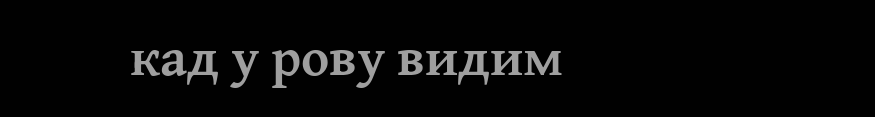кад у рову видим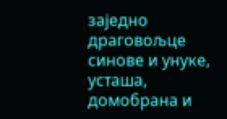заједно драговољце синове и унуке, усташа, домобрана и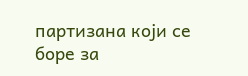партизана који се боре за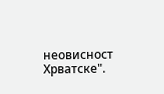неовисност Хрватске".